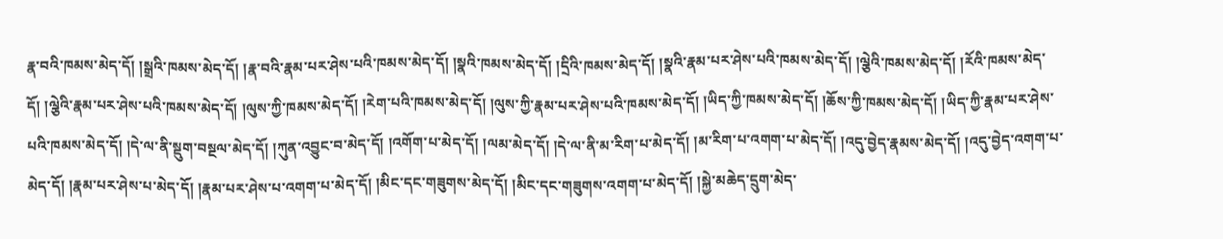རྣ་བའི་ཁམས་མེད་དོ། །སྒྲའི་ཁམས་མེད་དོ། །རྣ་བའི་རྣམ་པར་ཤེས་པའི་ཁམས་མེད་དོ། །སྣའི་ཁམས་མེད་དོ། །དྲིའི་ཁམས་མེད་དོ། །སྣའི་རྣམ་པར་ཤེས་པའི་ཁམས་མེད་དོ། །ལྕེའི་ཁམས་མེད་དོ། །རོའི་ཁམས་མེད་དོ། །ལྕེའི་རྣམ་པར་ཤེས་པའི་ཁམས་མེད་དོ། །ལུས་ཀྱི་ཁམས་མེད་དོ། །རེག་པའི་ཁམས་མེད་དོ། །ལུས་ཀྱི་རྣམ་པར་ཤེས་པའི་ཁམས་མེད་དོ། །ཡིད་ཀྱི་ཁམས་མེད་དོ། །ཆོས་ཀྱི་ཁམས་མེད་དོ། །ཡིད་ཀྱི་རྣམ་པར་ཤེས་པའི་ཁམས་མེད་དོ། །དེ་ལ་ནི་སྡུག་བསྔལ་མེད་དོ། །ཀུན་འབྱུང་བ་མེད་དོ། །འགོག་པ་མེད་དོ། །ལམ་མེད་དོ། །དེ་ལ་ནི་མ་རིག་པ་མེད་དོ། །མ་རིག་པ་འགག་པ་མེད་དོ། །འདུ་བྱེད་རྣམས་མེད་དོ། །འདུ་བྱེད་འགག་པ་མེད་དོ། །རྣམ་པར་ཤེས་པ་མེད་དོ། །རྣམ་པར་ཤེས་པ་འགག་པ་མེད་དོ། །མིང་དང་གཟུགས་མེད་དོ། །མིང་དང་གཟུགས་འགག་པ་མེད་དོ། །སྐྱེ་མཆེད་དྲུག་མེད་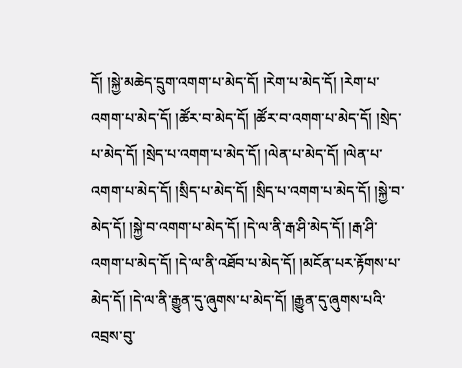དོ། །སྐྱེ་མཆེད་དྲུག་འགག་པ་མེད་དོ། །རེག་པ་མེད་དོ། །རེག་པ་འགག་པ་མེད་དོ། །ཚོར་བ་མེད་དོ། །ཚོར་བ་འགག་པ་མེད་དོ། །སྲེད་པ་མེད་དོ། །སྲེད་པ་འགག་པ་མེད་དོ། །ལེན་པ་མེད་དོ། །ལེན་པ་འགག་པ་མེད་དོ། །སྲིད་པ་མེད་དོ། །སྲིད་པ་འགག་པ་མེད་དོ། །སྐྱེ་བ་མེད་དོ། །སྐྱེ་བ་འགག་པ་མེད་དོ། །དེ་ལ་ནི་རྒ་ཤི་མེད་དོ། །རྒ་ཤི་འགག་པ་མེད་དོ། །དེ་ལ་ནི་འཐོབ་པ་མེད་དོ། །མངོན་པར་རྟོགས་པ་མེད་དོ། །དེ་ལ་ནི་རྒྱུན་དུ་ཞུགས་པ་མེད་དོ། །རྒྱུན་དུ་ཞུགས་པའི་འབྲས་བུ་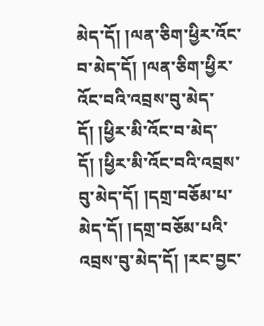མེད་དོ། །ལན་ཅིག་ཕྱིར་འོང་བ་མེད་དོ། །ལན་ཅིག་ཕྱིར་འོང་བའི་འབྲས་བུ་མེད་དོ། །ཕྱིར་མི་འོང་བ་མེད་དོ། །ཕྱིར་མི་འོང་བའི་འབྲས་བུ་མེད་དོ། །དགྲ་བཅོམ་པ་མེད་དོ། །དགྲ་བཅོམ་པའི་འབྲས་བུ་མེད་དོ། །རང་བྱང་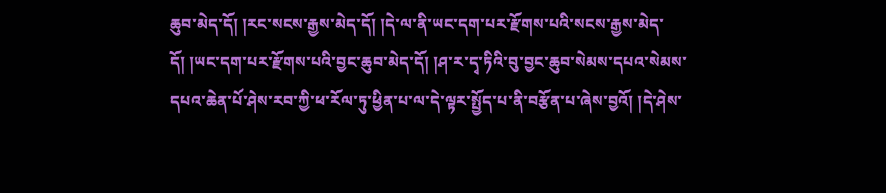ཆུབ་མེད་དོ། །རང་སངས་རྒྱས་མེད་དོ། །དེ་ལ་ནི་ཡང་དག་པར་རྫོགས་པའི་སངས་རྒྱས་མེད་དོ། །ཡང་དག་པར་རྫོགས་པའི་བྱང་ཆུབ་མེད་དོ། །ཤ་ར་དྭ་ཏིའི་བུ་བྱང་ཆུབ་སེམས་དཔའ་སེམས་དཔའ་ཆེན་པོ་ཤེས་རབ་ཀྱི་ཕ་རོལ་ཏུ་ཕྱིན་པ་ལ་དེ་ལྟར་སྤྱོད་པ་ནི་བརྩོན་པ་ཞེས་བྱའོ། །དེ་ཤེས་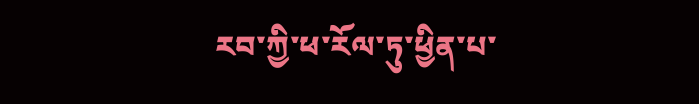རབ་ཀྱི་ཕ་རོལ་ཏུ་ཕྱིན་པ་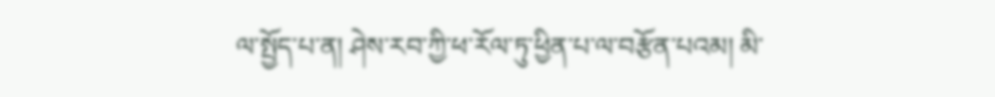ལ་སྤྱོད་པ་ན། ཤེས་རབ་ཀྱི་ཕ་རོལ་ཏུ་ཕྱིན་པ་ལ་བརྩོན་པའམ། མི་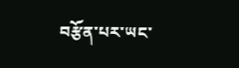བརྩོན་པར་ཡང་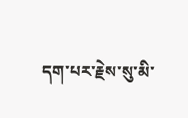དག་པར་རྗེས་སུ་མི་